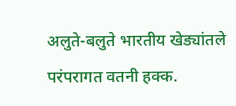अलुते-बलुते भारतीय खेड्यांतले परंपरागत वतनी हक्क.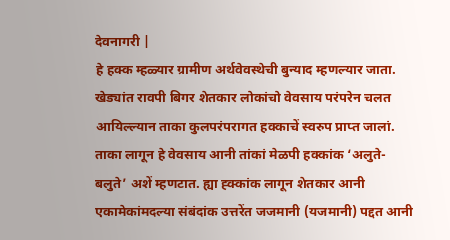देवनागरी |
हे हक्क म्हळ्यार ग्रामीण अर्थवेवस्थेची बुन्याद म्हणल्यार जाता. खेड्यांत रावपी बिगर शेतकार लोकांचो वेवसाय परंपरेन चलत आयिल्ल्यान ताका कुलपरंपरागत हक्काचें स्वरुप प्राप्त जालां. ताका लागून हे वेवसाय आनी तांकां मेळपी हक्कांक ‘अलुते- बलुते’ अशें म्हणटात. ह्या ह्क्कांक लागून शेतकार आनी एकामेकांमदल्या संबंदांक उत्तरेंत जजमानी (यजमानी) पद्दत आनी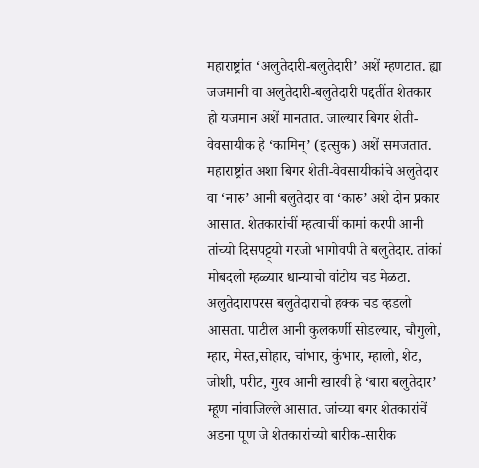महाराष्ट्रांत ‘अलुतेदारी-बलुतेदारी’ अशें म्हणटात. ह्या जजमानी वा अलुतेदारी-बलुतेदारी पद्दतींत शेतकार हो यजमान अशें मानतात. जाल्यार बिगर शेती-वेवसायीक हे ‘कामिन्’ (इत्सुक) अशें समजतात.
महाराष्ट्रांत अशा बिगर शेती-वेवसायीकांचे अलुतेदार वा ‘नारु’ आनी बलुतेदार वा ‘कारु’ अशे दोन प्रकार आसात. शेतकारांचीं म्हत्वाचीं कामां करपी आनी तांच्यो दिसपट्ट्यो गरजो भागोवपी ते बलुतेदार. तांकां मोबदलो म्हळ्यार धान्याचो वांटोय चड मेळटा. अलुतेदारापरस बलुतेदाराचो हक्क चड व्हडलो आसता. पाटील आनी कुलकर्णी सोडल्यार, चौगुलो, म्हार, मेस्त,सोहार, चांभार, कुंभार, म्हालो, शेट, जोशी, परीट, गुरव आनी खारवी हे ‘बारा बलुतेदार’ म्हूण नांवाजिल्ले आसात. जांच्या बगर शेतकारांचें अडना पूण जे शेतकारांच्यो बारीक-सारीक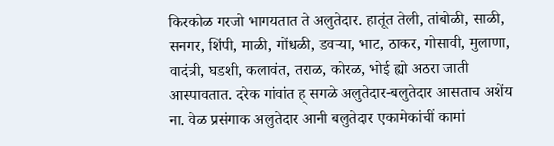किरकोळ गरजो भागयतात ते अलुतेदार. हातूंत तेली, तांबोळी, साळी, सनगर, शिंपी, माळी, गोंधळी, डवऱ्या, भाट, ठाकर, गोसावी, मुलाणा, वादंत्री, घडशी, कलावंत, तराळ, कोरळ, भोई ह्यो अठरा जाती आस्पावतात. दरेक गांवांत ह् सगळे अलुतेदार-बलुतेदार आसताच अशेंय ना. वेळ प्रसंगाक अलुतेदार आनी बलुतेदार एकामेकांचीं कामां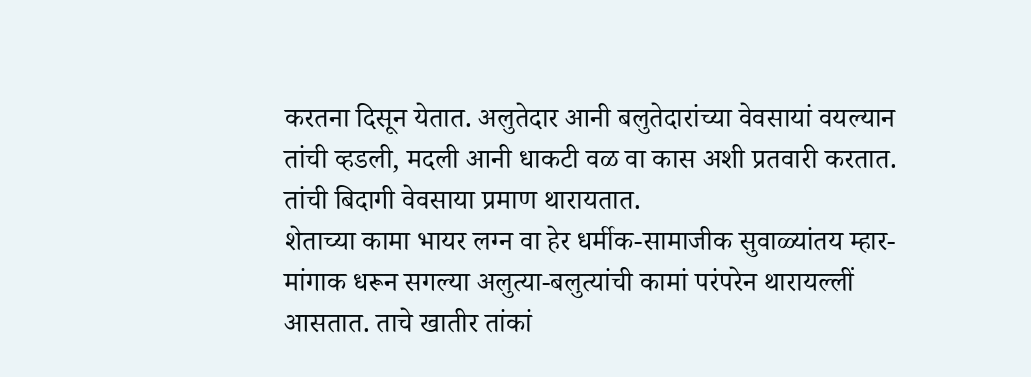करतना दिसून येतात. अलुतेदार आनी बलुतेदारांच्या वेवसायां वयल्यान तांची व्हडली, मदली आनी धाकटी वळ वा कास अशी प्रतवारी करतात. तांची बिदागी वेवसाया प्रमाण थारायतात.
शेताच्या कामा भायर लग्न वा हेर धर्मीक-सामाजीक सुवाळ्यांतय म्हार-मांगाक धरून सगल्या अलुत्या-बलुत्यांची कामां परंपरेन थारायल्लीं आसतात. ताचे खातीर तांकां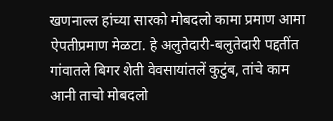खणनाल्ल हांच्या सारको मोबदलो कामा प्रमाण आमा ऐपतीप्रमाण मेळटा. हे अलुतेदारी-बलुतेदारी पद्दतींत गांवातले बिगर शेती वेवसायांतलें कुटुंब, तांचे काम आनी ताचो मोबदलो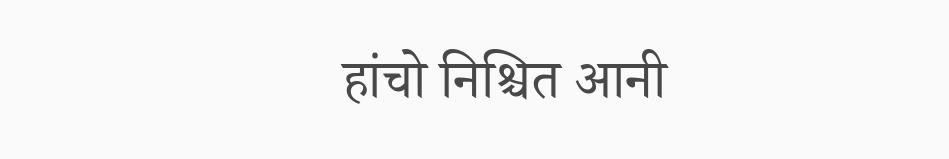हांचो निश्चित आनी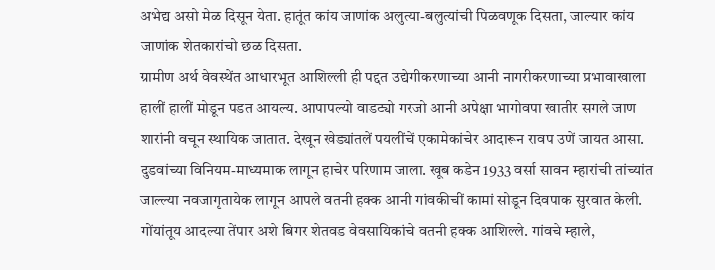अभेद्य असो मेळ दिसून येता. हातूंत कांय जाणांक अलुत्या-बलुत्यांची पिळवणूक दिसता, जाल्यार कांय जाणांक शेतकारांचो छळ दिसता.
ग्रामीण अर्थ वेवस्थेंत आधारभूत आशिल्ली ही पद्दत उद्येगीकरणाच्या आनी नागरीकरणाच्या प्रभावाखाला हालीं हालीं मोडून पडत आयल्य. आपापल्यो वाडट्यो गरजो आनी अपेक्षा भागोवपा खातीर सगले जाण शारांनी वचून स्थायिक जातात. देखून खेड्यांतलें पयलींचें एकामेकांचेर आदारून रावप उणें जायत आसा. दुडवांच्या विनियम-माध्यमाक लागून हाचेर परिणाम जाला. खूब कडेन 1933 वर्सा सावन म्हारांची तांच्यांत जाल्ल्या नवजागृतायेक लागून आपले वतनी हक्क आनी गांवकीचीं कामां सोडून दिवपाक सुरवात केली.
गोंयांतूय आदल्या तेंपार अशे बिगर शेतवड वेवसायिकांचे वतनी हक्क आशिल्ले. गांवचे म्हाले,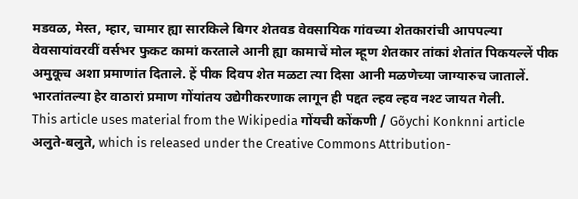मडवळ, मेस्त, म्हार, चामार ह्या सारकिले बिगर शेतवड वेवसायिक गांवच्या शेतकारांची आपपल्या वेवसायांवरवीं वर्सभर फुकट कामां करताले आनी ह्या कामाचें मोल म्हूण शेतकार तांकां शेतांत पिकयल्लें पीक अमुकूच अशा प्रमाणांत दिताले. हें पीक दिवप शेत मळटा त्या दिसा आनी मळणेच्या जाग्यारुच जातालें. भारतांतल्या हेर वाठारां प्रमाण गोंयांतय उद्येगीकरणाक लागून ही पद्दत ल्हव ल्हव नश्ट जायत गेली.
This article uses material from the Wikipedia गोंयची कोंकणी / Gõychi Konknni article अलुते-बलुते, which is released under the Creative Commons Attribution-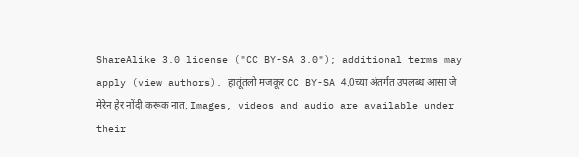ShareAlike 3.0 license ("CC BY-SA 3.0"); additional terms may apply (view authors). हातूंतलो मजकूर CC BY-SA 4.0च्या अंतर्गत उपलब्ध आसा जे मेरेन हेर नोंदी करूक नात. Images, videos and audio are available under their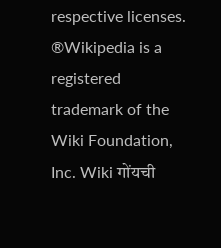respective licenses.
®Wikipedia is a registered trademark of the Wiki Foundation, Inc. Wiki गोंयची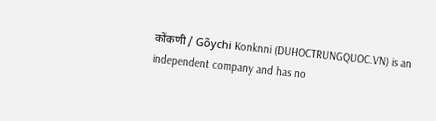कोंकणी / Gõychi Konknni (DUHOCTRUNGQUOC.VN) is an independent company and has no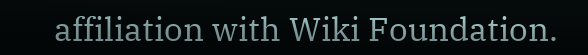affiliation with Wiki Foundation.